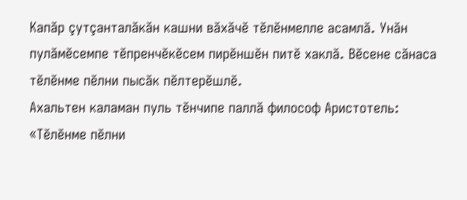Капăр çутçанталăкăн кашни вăхăчĕ тĕлĕнмелле асамлă. Унăн пулăмĕсемпе тĕпренчĕкĕсем пирĕншĕн питĕ хаклă. Вĕсене сăнаса тĕлĕнме пĕлни пысăк пĕлтерĕшлĕ.
Ахальтен каламан пуль тĕнчипе паллă философ Аристотель: «Тĕлĕнме пĕлни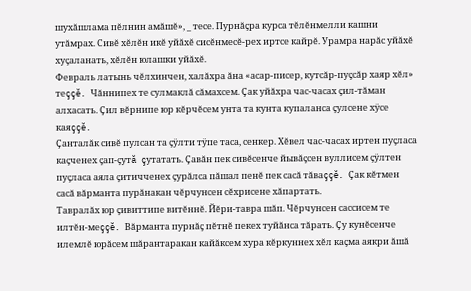шухăшлама пĕлнин амăшĕ», _ тесе. Пурнăçра курса тĕлĕнмелли кашни утăмрах. Сивĕ хĕлĕн икĕ уйăхĕ сисĕнмесĕ-рех иртсе кайрĕ. Урамра нарăс уйăхĕ хуçаланать, хĕлĕн юлашки уйăхĕ.
Февраль латынь чĕлхинчен, халăхра ăна «асар-писер, кутсăр-пуçсăр хаяр хĕл» теççĕ. Чăннипех те сулмаклă сăмахсем. Çак уйăхра час-часах çил-тăман алхасать. Çил вĕрнипе юр кĕрчĕсем унта та кунта купаланса çулсене хÿсе каяççĕ.
Çанталăк сивĕ пулсан та çÿлти тÿпе таса, сенкер. Хĕвел час-часах иртен пуçласа каçченех çап-çутă çутатать. Çавăн пек сивĕсенче йывăçсен вуллисем çÿлтен пуçласа аяла çитичченех çурăлса пăшал пенĕ пек сасă тăваççĕ. Çак кĕтмен сасă вăрманта пурăнакан чĕрчунсен сĕхрисене хăпартать.
Тавралăх юр çивиттипе витĕннĕ. Йĕри-тавра шăп. Чĕрчунсен сассисем те илтĕн-меççĕ. Вăрманта пурнăç пĕтнĕ пекех туйăнса тăрать. Çу кунĕсенче илемлĕ юрăсем шăрантаракан кайăксем хура кĕркуннех хĕл каçма аякри ăшă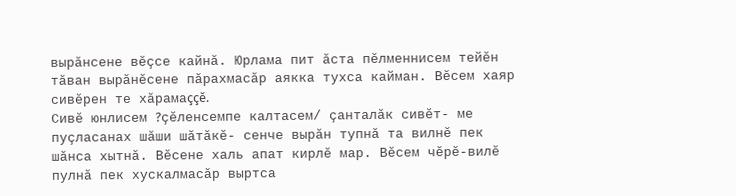вырăнсене вĕçсе кайнă. Юрлама пит ăста пĕлменнисем тейĕн тăван вырăнĕсене пăрахмасăр аякка тухса кайман. Вĕсем хаяр сивĕрен те хăрамаççĕ.
Сивĕ юнлисем ?çĕленсемпе калтасем/ çанталăк сивĕт- ме пуçласанах шăши шăтăкĕ- сенче вырăн тупнă та вилнĕ пек шăнса хытнă. Вĕсене халь апат кирлĕ мар. Вĕсем чĕрĕ-вилĕ пулнă пек хускалмасăр выртса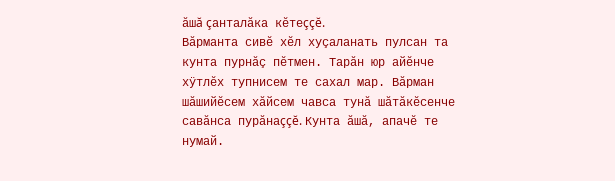ăшă çанталăка кĕтеççĕ.
Вăрманта сивĕ хĕл хуçаланать пулсан та кунта пурнăç пĕтмен. Тарăн юр айĕнче хÿтлĕх тупнисем те сахал мар. Вăрман шăшийĕсем хăйсем чавса тунă шăтăкĕсенче савăнса пурăнаççĕ. Кунта ăшă, апачĕ те нумай.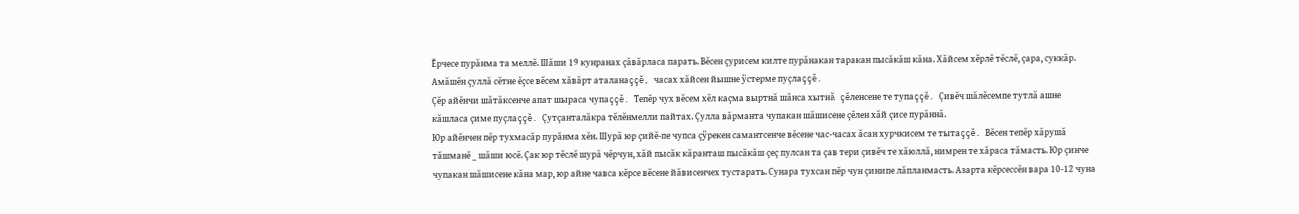Ĕрчесе пурăнма та меллĕ. Шăши 19 кунранах çăвăрласа парать. Вĕсен çурисем килте пурăнакан таракан пысăкăш кăна. Хăйсем хĕрлĕ тĕслĕ, çара, суккăр. Амăшĕн çуллă сĕтне ĕçсе вĕсем хăвăрт аталанаççĕ, часах хăйсен йышне ÿстерме пуçлаççĕ.
Çĕр айĕнчи шăтăксенче апат шыраса чупаççĕ. Тепĕр чух вĕсем хĕл каçма выртнă шăнса хытнă çĕленсене те тупаççĕ. Çивĕч шăлĕсемпе тутлă ашне кăшласа çиме пуçлаççĕ. Çутçанталăкра тĕлĕнмелли пайтах. Çулла вăрманта чупакан шăшисене çĕлен хăй çисе пурăннă.
Юр айĕнчен пĕр тухмасăр пурăнма хĕн. Шурă юр çийĕ-пе чупса çÿрекен самантсенче вĕсене час-часах ăсан хурчкисем те тытаççĕ. Вĕсен тепĕр хăрушă тăшманĕ _ шăши юсĕ. Çак юр тĕслĕ шурă чĕрчун, хăй пысăк кăранташ пысăкăш çеç пулсан та çав тери çивĕч те хăюллă, нимрен те хăраса тăмасть. Юр çинче чупакан шăшисене кăна мар, юр айне чавса кĕрсе вĕсене йăвисенчех тустарать. Сунара тухсан пĕр чун çинипе лăпланмасть. Азарта кĕрсессĕн вара 10-12 чуна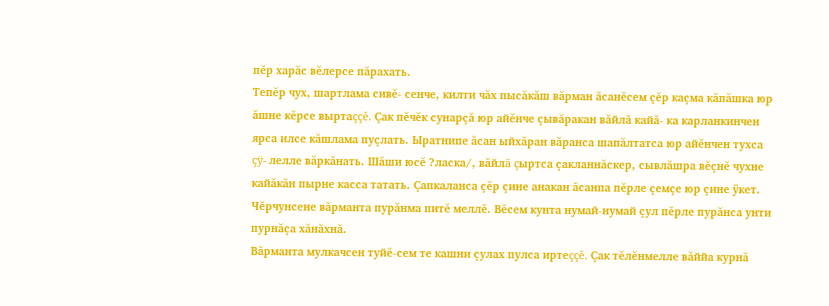пĕр харăс вĕлерсе пăрахать.
Тепĕр чух, шартлама сивĕ- сенче, килти чăх пысăкăш вăрман ăсанĕсем çĕр каçма кăпăшка юр ăшне кĕрсе выртаççĕ. Çак пĕчĕк сунарçă юр айĕнче çывăракан вăйлă кайă- ка карланкинчен ярса илсе кăшлама пуçлать. Ыратнипе ăсан ыйхăран вăранса шапăлтатса юр айĕнчен тухса çÿ- лелле вăркăнать. Шăши юсĕ ?ласка/, вăйлă çыртса çакланнăскер, сывлăшра вĕçнĕ чухне кайăкăн пырне касса татать. Çапкаланса çĕр çине анакан ăсанпа пĕрле çемçе юр çине ÿкет.
Чĕрчунсене вăрманта пурăнма питĕ меллĕ. Вĕсем кунта нумай-нумай çул пĕрле пурăнса унти пурнăçа хăнăхнă.
Вăрманта мулкачсен туйĕ-сем те кашни çулах пулса иртеççĕ. Çак тĕлĕнмелле вăййа курнă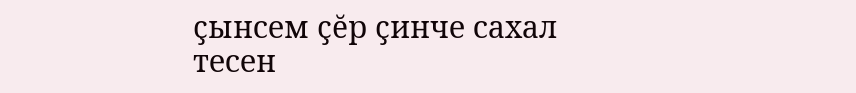çынсем çĕр çинче сахал тесен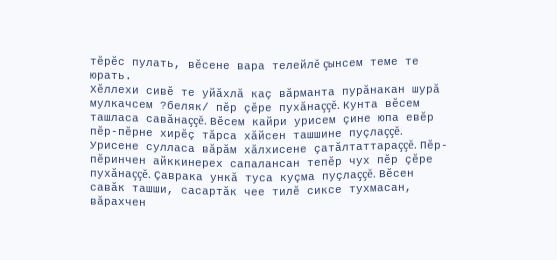тĕрĕс пулать, вĕсене вара телейлĕ çынсем теме те юрать.
Хĕллехи сивĕ те уйăхлă каç вăрманта пурăнакан шурă мулкачсем ?беляк/ пĕр çĕре пухăнаççĕ. Кунта вĕсем ташласа савăнаççĕ. Вĕсем кайри урисем çине юпа евĕр пĕр-пĕрне хирĕç тăрса хăйсен ташшине пуçлаççĕ. Урисене сулласа вăрăм хăлхисене çатăлтаттараççĕ. Пĕр-пĕринчен айккинерех сапалансан тепĕр чух пĕр çĕре пухăнаççĕ. Çаврака ункă туса куçма пуçлаççĕ. Вĕсен савăк ташши, сасартăк чее тилĕ сиксе тухмасан, вăрахчен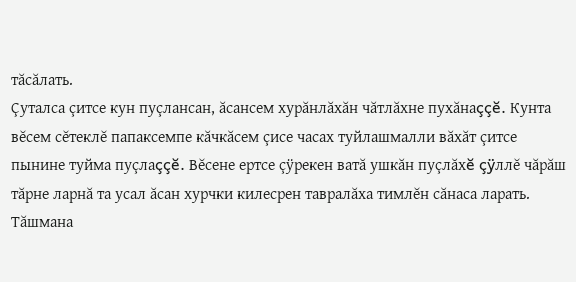тăсăлать.
Çуталса çитсе кун пуçлансан, ăсансем хурăнлăхăн чăтлăхне пухăнаççĕ. Кунта вĕсем сĕтеклĕ папаксемпе кăчкăсем çисе часах туйлашмалли вăхăт çитсе пынине туйма пуçлаççĕ. Вĕсене ертсе çÿрекен ватă ушкăн пуçлăхĕ çÿллĕ чăрăш тăрне ларнă та усал ăсан хурчки килесрен тавралăха тимлĕн сăнаса ларать. Тăшмана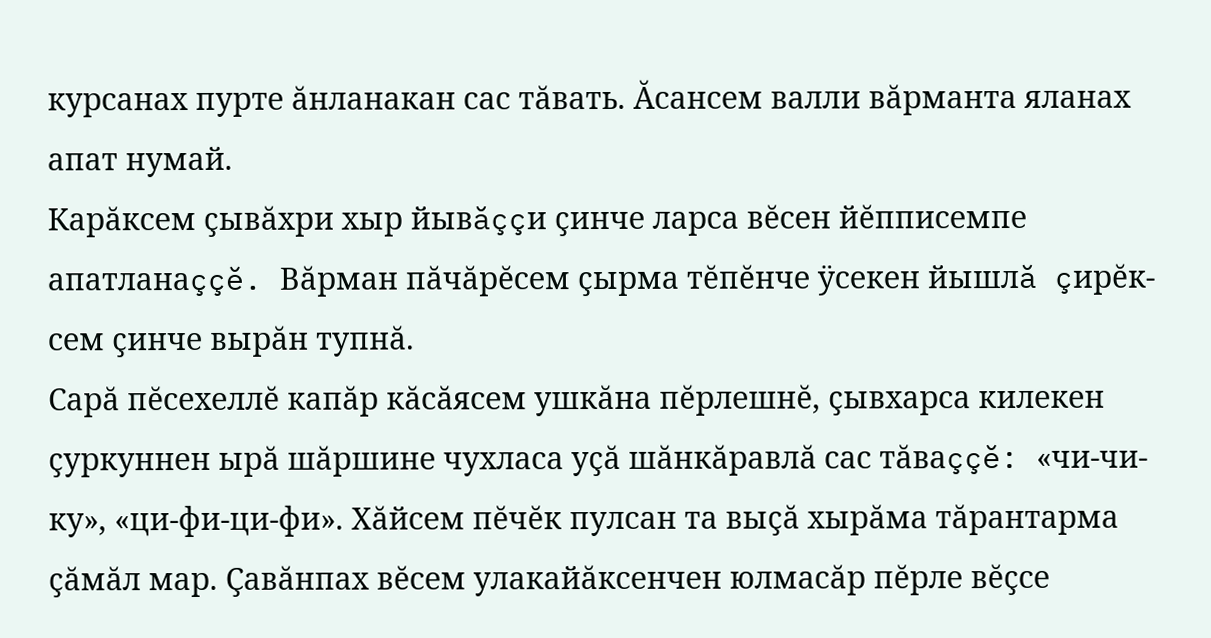курсанах пурте ăнланакан сас тăвать. Ăсансем валли вăрманта яланах апат нумай.
Карăксем çывăхри хыр йывăççи çинче ларса вĕсен йĕпписемпе апатланаççĕ. Вăрман пăчăрĕсем çырма тĕпĕнче ÿсекен йышлă çирĕк-сем çинче вырăн тупнă.
Сарă пĕсехеллĕ капăр кăсăясем ушкăна пĕрлешнĕ, çывхарса килекен çуркуннен ырă шăршине чухласа уçă шăнкăравлă сас тăваççĕ: «чи-чи-ку», «ци-фи-ци-фи». Хăйсем пĕчĕк пулсан та выçă хырăма тăрантарма çăмăл мар. Çавăнпах вĕсем улакайăксенчен юлмасăр пĕрле вĕçсе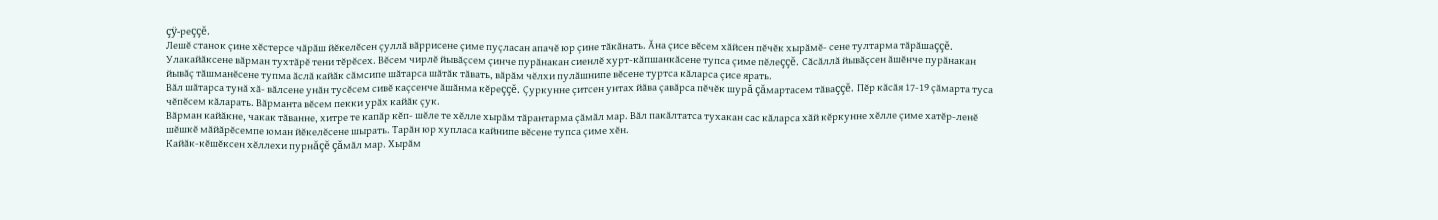çÿ-реççĕ.
Лешĕ станок çине хĕстерсе чăрăш йĕкелĕсен çуллă вăррисене çиме пуçласан апачĕ юр çине тăкăнать. Ăна çисе вĕсем хăйсен пĕчĕк хырăмĕ- сене тултарма тăрăшаççĕ. Улакайăксене вăрман тухтăрĕ тени тĕрĕсех. Вĕсем чирлĕ йывăçсем çинче пурăнакан сиенлĕ хурт-кăпшанкăсене тупса çиме пĕлеççĕ. Сăсăллă йывăçсен ăшĕнче пурăнакан йывăç тăшманĕсене тупма ăслă кайăк сăмсипе шăтарса шăтăк тăвать, вăрăм чĕлхи пулăшнипе вĕсене туртса кăларса çисе ярать.
Вăл шăтарса тунă хă- вăлсене унăн тусĕсем сивĕ каçсенче ăшăнма кĕреççĕ. Çуркунне çитсен унтах йăва çавăрса пĕчĕк шурă çăмартасем тăваççĕ. Пĕр кăсăя 17-19 çăмарта туса чĕпĕсем кăларать. Вăрманта вĕсем пекки урăх кайăк çук.
Вăрман кайăкне, чакак тăванне, хитре те капăр кĕп- шĕле те хĕлле хырăм тăрантарма çăмăл мар. Вăл пакăлтатса тухакан сас кăларса хăй кĕркунне хĕлле çиме хатĕр-ленĕ шĕшкĕ мăйăрĕсемпе юман йĕкелĕсене шырать. Тарăн юр хупласа кайнипе вĕсене тупса çиме хĕн.
Кайăк-кĕшĕксен хĕллехи пурнăçĕ çăмăл мар. Хырăм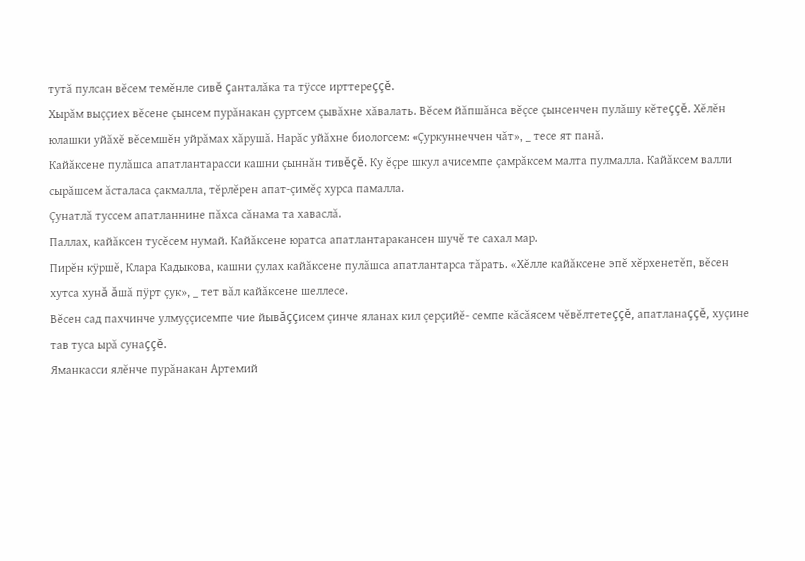тутă пулсан вĕсем темĕнле сивĕ çанталăка та тÿссе ирттереççĕ.
Хырăм выççиех вĕсене çынсем пурăнакан çуртсем çывăхне хăвалать. Вĕсем йăпшăнса вĕçсе çынсенчен пулăшу кĕтеççĕ. Хĕлĕн юлашки уйăхĕ вĕсемшĕн уйрăмах хăрушă. Нарăс уйăхне биологсем: «Çуркуннеччен чăт», _ тесе ят панă.
Кайăксене пулăшса апатлантарасси кашни çыннăн тивĕçĕ. Ку ĕçре шкул ачисемпе çамрăксем малта пулмалла. Кайăксем валли сырăшсем ăсталаса çакмалла, тĕрлĕрен апат-çимĕç хурса памалла.
Çунатлă туссем апатланнине пăхса сăнама та хаваслă.
Паллах, кайăксен тусĕсем нумай. Кайăксене юратса апатлантаракансен шучĕ те сахал мар.
Пирĕн кÿршĕ, Клара Кадыкова, кашни çулах кайăксене пулăшса апатлантарса тăрать. «Хĕлле кайăксене эпĕ хĕрхенетĕп, вĕсен хутса хунă ăшă пÿрт çук», _ тет вăл кайăксене шеллесе.
Вĕсен сад пахчинче улмуççисемпе чие йывăççисем çинче яланах кил çерçийĕ- семпе кăсăясем чĕвĕлтетеççĕ, апатланаççĕ, хуçине тав туса ырă сунаççĕ.
Яманкасси ялĕнче пурăнакан Артемий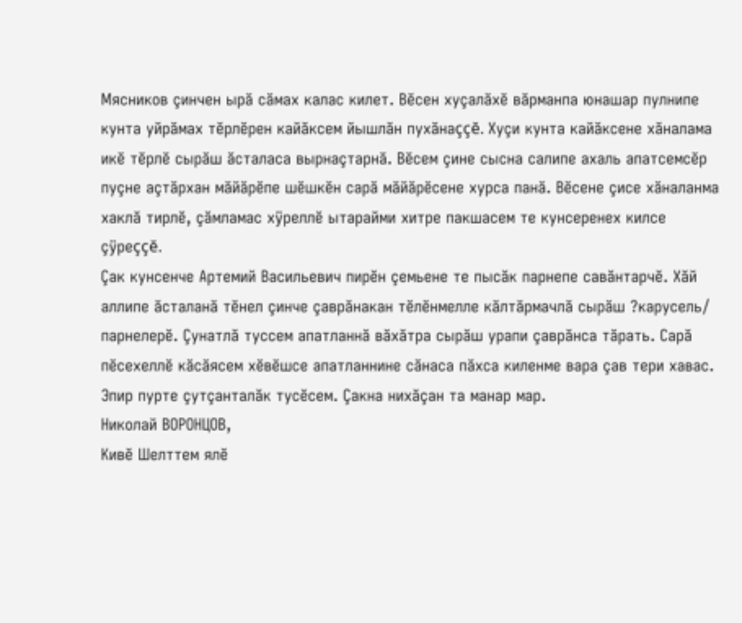Мясников çинчен ырă сăмах калас килет. Вĕсен хуçалăхĕ вăрманпа юнашар пулнипе кунта уйрăмах тĕрлĕрен кайăксем йышлăн пухăнаççĕ. Хуçи кунта кайăксене хăналама икĕ тĕрлĕ сырăш ăсталаса вырнаçтарнă. Вĕсем çине сысна салипе ахаль апатсемсĕр пуçне аçтăрхан мăйăрĕпе шĕшкĕн сарă мăйăрĕсене хурса панă. Вĕсене çисе хăналанма хаклă тирлĕ, çăмламас хÿреллĕ ытарайми хитре пакшасем те кунсеренех килсе çÿреççĕ.
Çак кунсенче Артемий Васильевич пирĕн çемьене те пысăк парнепе савăнтарчĕ. Хăй аллипе ăсталанă тĕнел çинче çаврăнакан тĕлĕнмелле кăлтăрмачлă сырăш ?карусель/ парнелерĕ. Çунатлă туссем апатланнă вăхăтра сырăш урапи çаврăнса тăрать. Сарă пĕсехеллĕ кăсăясем хĕвĕшсе апатланнине сăнаса пăхса киленме вара çав тери хавас. Эпир пурте çутçанталăк тусĕсем. Çакна нихăçан та манар мар.
Николай ВОРОНЦОВ,
Кивĕ Шелттем ялĕ